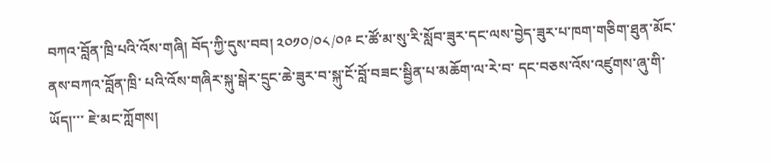བཀའ་བློན་ཁྲི་པའི་འོས་གཞི། བོད་ཀྱི་དུས་བབ། ༢༠༡༠/༠༨/༠༩ ང་ཚོ་མ་སུ་རི་སློབ་ཟུར་དང་ལས་བྱེད་ཟུར་པ་ཁག་གཅིག་ཐུན་མོང་ནས་བཀའ་བློན་ཁྲི་ པའི་འོས་གཞིར་སྐུ་སྒེར་དྲུང་ཆེ་ཟུར་བ་སྐུ་ངོ་བློ་བཟང་སྦྱིན་པ་མཆོག་ལ་རེ་བ་ དང་བཅས་འོས་འཛུགས་ཞུ་གི་ཡོད།་་་ ཇེ་མང་ཀློགས།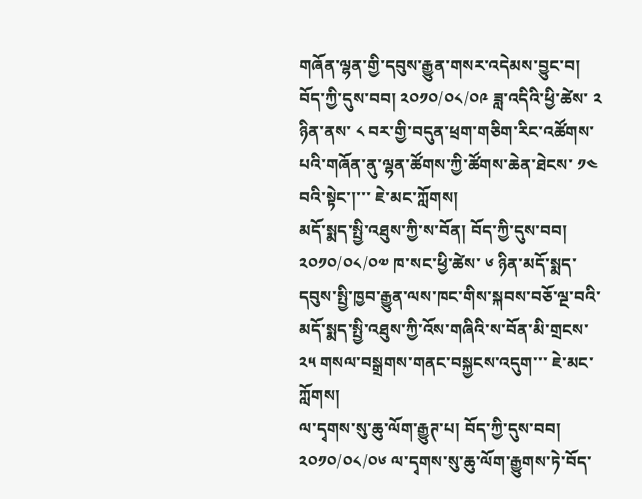གཞོན་ལྷན་གྱི་དབུས་རྒྱུན་གསར་འདེམས་བྱུང་བ། བོད་ཀྱི་དུས་བབ། ༢༠༡༠/༠༨/༠༩ ཟླ་འདིའི་ཕྱི་ཚེས་ ༢ ཉིན་ནས་ ༨ བར་གྱི་བདུན་ཕྲག་གཅིག་རིང་འཚོགས་པའི་གཞོན་ནུ་ལྷན་ཚོགས་ཀྱི་ཚོགས་ཆེན་ཐེངས་ ༡༤ བའི་སྟེང་།་་་ ཇེ་མང་ཀློགས།
མདོ་སྨད་སྤྱི་འཐུས་ཀྱི་ས་བོན། བོད་ཀྱི་དུས་བབ། ༢༠༡༠/༠༨/༠༧ ཁ་སང་ཕྱི་ཚེས་ ༦ ཉིན་མདོ་སྨད་དབུས་སྤྱི་ཁྱབ་རྒྱུན་ལས་ཁང་གིས་སྐབས་བཅོ་ལྔ་བའི་མདོ་སྨད་སྤྱི་འཐུས་ཀྱི་འོས་གཞིའི་ས་བོན་མི་གྲངས་ ༢༥ གསལ་བསྒྲགས་གནང་བསྐྱངས་འདུག་་་ ཇེ་མང་ཀློགས།
ལ་དྭགས་སུ་ཆུ་ལོག་རྒྱུཊ་པ། བོད་ཀྱི་དུས་བབ། ༢༠༡༠/༠༨/༠༦ ལ་དྭགས་སུ་ཆུ་ལོག་རྒྱུགས་ཏེ་བོད་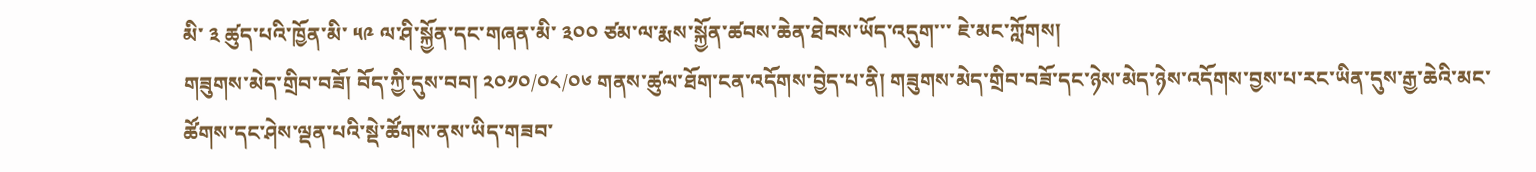མི་ ༣ ཚུད་པའི་ཁྱོན་མི་ ༥༩ ལ་ཤི་སྐྱོན་དང་གཞན་མི་ ༣༠༠ ཙམ་ལ་རྨས་སྐྱོན་ཚབས་ཆེན་ཐེབས་ཡོད་འདུག་་་ ཇེ་མང་ཀློགས།
གཟུགས་མེད་གྲིབ་བཟོ། བོད་ཀྱི་དུས་བབ། ༢༠༡༠/༠༨/༠༦ གནས་ཚུལ་ཐོག་ངན་འདོགས་བྱེད་པ་ནི། གཟུགས་མེད་གྲིབ་བཟོ་དང་ཉེས་མེད་ཉེས་འདོགས་བྱས་པ་རང་ཡིན་དུས་རྒྱ་ཆེའི་མང་ ཚོགས་དང་ཤེས་ལྡན་པའི་སྡེ་ཚོགས་ནས་ཡིད་གཟབ་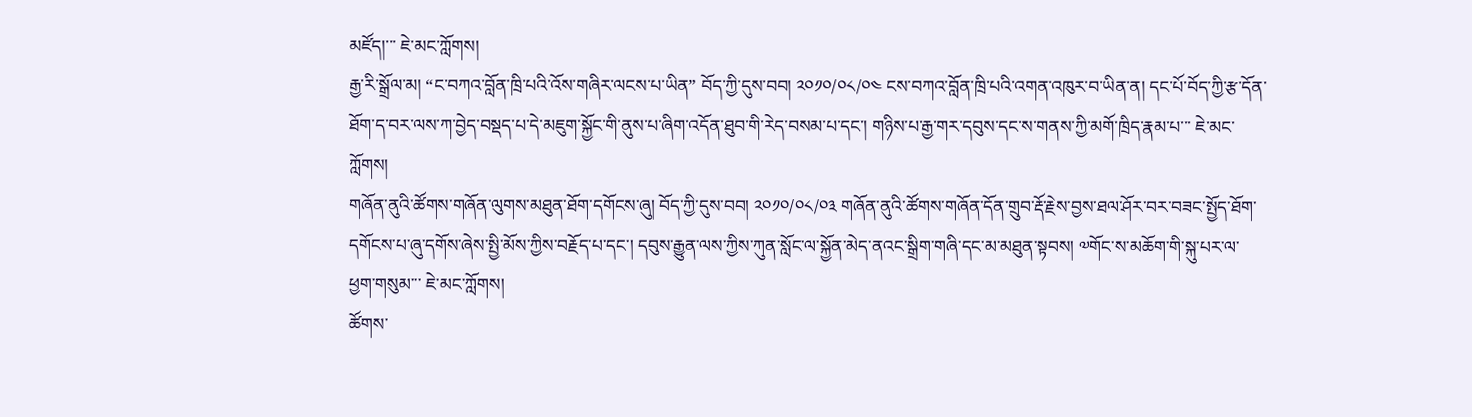མཛོད།་་་ ཇེ་མང་ཀློགས།
རྒྱ་རི་སྒྲོལ་མ། “ང་བཀའ་བློན་ཁྲི་པའི་འོས་གཞིར་ལངས་པ་ཡིན” བོད་ཀྱི་དུས་བབ། ༢༠༡༠/༠༨/༠༤ ངས་བཀའ་བློན་ཁྲི་པའི་འགན་འཁུར་བ་ཡིན་ན། དང་པོ་བོད་ཀྱི་རྩ་དོན་ཐོག་ད་བར་ལས་ཀ་བྱེད་བསྡད་པ་དེ་མཇུག་སྐྱོང་གི་ནུས་པ་ཞིག་འདོན་ཐུབ་གི་རེད་བསམ་པ་དང་། གཉིས་པ་རྒྱ་གར་དབུས་དང་ས་གནས་ཀྱི་མགོ་ཁྲིད་རྣམ་པ་་་ ཇེ་མང་ཀློགས།
གཞོན་ནུའི་ཚོགས་གཞོན་ལུགས་མཐུན་ཐོག་དགོངས་ཞུ། བོད་ཀྱི་དུས་བབ། ༢༠༡༠/༠༨/༠༣ གཞོན་ནུའི་ཚོགས་གཞོན་དོན་གྲུབ་རྡོ་རྗེས་བྱས་ཐལ་ཤོར་བར་བཟང་སྤྱོད་ཐོག་དགོངས་པ་ཞུ་དགོས་ཞེས་སྤྱི་མོས་ཀྱིས་བརྗོད་པ་དང་། དབུས་རྒྱུན་ལས་ཀྱིས་ཀུན་སློང་ལ་སྐྱོན་མེད་ནའང་སྒྲིག་གཞི་དང་མ་མཐུན་སྟབས། ༧གོང་ས་མཆོག་གི་སྐུ་པར་ལ་ཕྱག་གསུམ་་་ ཇེ་མང་ཀློགས།
ཚོགས་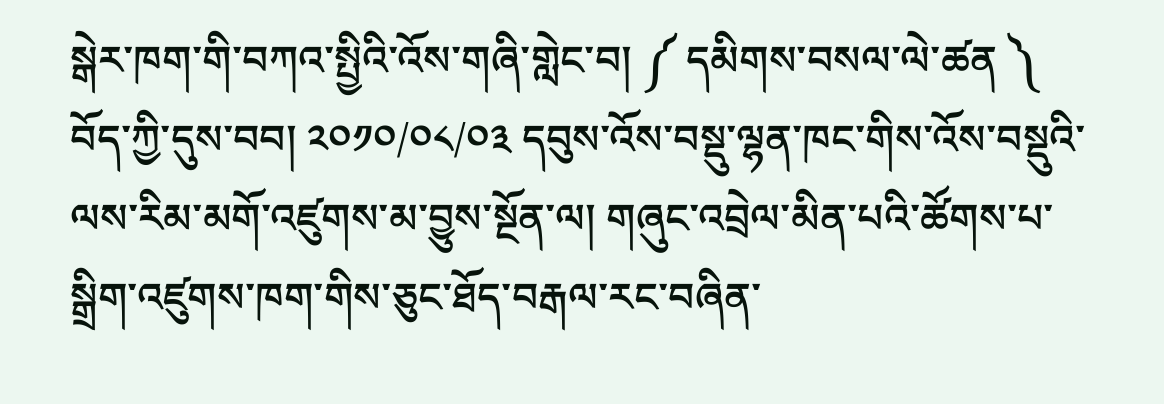སྒེར་ཁག་གི་བཀའ་སྤྱིའི་འོས་གཞི་གླེང་བ། ༼ དམིགས་བསལ་ལེ་ཚན ༽ བོད་ཀྱི་དུས་བབ། ༢༠༡༠/༠༨/༠༣ དབུས་འོས་བསྡུ་ལྷན་ཁང་གིས་འོས་བསྡུའི་ལས་རིམ་མགོ་འཛུགས་མ་བྱུས་སྔོན་ལ། གཞུང་འབྲེལ་མིན་པའི་ཚོགས་པ་སྒྲིག་འཛུགས་ཁག་གིས་ཅུང་ཐོད་བརྒལ་རང་བཞིན་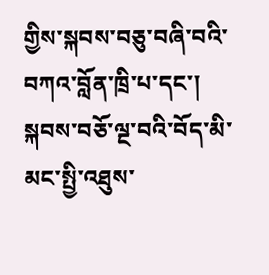གྱིས་སྐབས་བཅུ་བཞི་བའི་བཀའ་བློན་ཁྲི་པ་དང་། སྐབས་བཅོ་ལྔ་བའི་བོད་མི་མང་སྤྱི་འཐུས་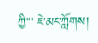ཀྱི་་་ ཇེ་མང་ཀློགས།